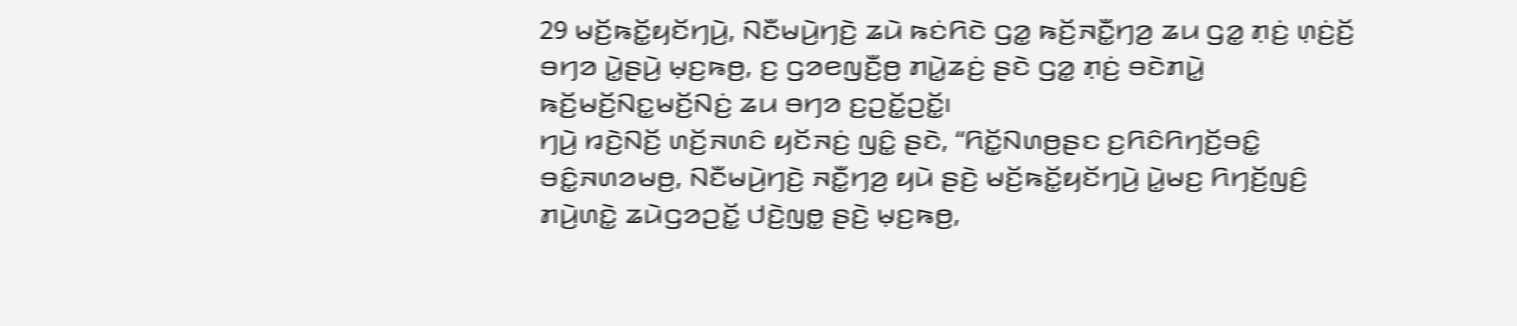29 ꤗꤢꤩ꤬ꤒꤢꤩ꤭ꤟꤢꤩꤚꤣꤧ꤬, ꤡꤢꤪꤗꤣꤧ꤬ꤚꤢꤧ꤬ ꤘꤣꤧ ꤒꤢꤦꤖꤢꤧ ꤞꤤ꤭ ꤒꤢꤩ꤬ꤏꤢꤪ꤭ꤚꤤ꤬ ꤘꤣ ꤞꤤ꤭ ꤊ꤫ꤢꤦ꤬ ꤛ꤫ꤢꤦ꤬ꤢꤩ꤬ ꤋꤚꤤ ꤣꤧ꤭ꤔꤣꤧ꤬ ꤗ꤫ꤢ꤬ꤒꤥ꤬, ꤢ꤬ ꤞꤤꤕꤜꤢꤪ꤬ꤥ꤬ ꤊꤣꤧ꤭ꤘꤢꤦ꤬ ꤔꤢꤧ ꤞꤤ꤭ ꤊ꤫ꤢꤦ꤬ ꤋꤢꤧꤊꤣꤧ꤭ ꤒꤢꤩ꤬ꤗꤢꤩ꤬ꤡꤢ꤭ꤗꤢꤩ꤬ꤡꤢꤦ꤬ ꤘꤣ ꤋꤚꤤ ꤢ꤬ꤑꤢꤩ꤭ꤑꤢꤩ꤭꤯
ꤚꤣꤧ꤬ ꤙꤢꤧ꤬ꤡꤢꤩ꤬ ꤛꤢꤩ꤬ꤏꤛꤢꤨ ꤟꤢꤩꤏꤢꤦ꤬ ꤜꤢꤨ꤭ ꤔꤢꤧ, “ꤖꤢꤩ꤭ꤡꤛꤥ꤬ꤔꤢ ꤢ꤬ꤖꤢꤨꤖꤚꤢꤩ꤬ꤋꤢꤨ꤭ ꤋꤢꤨ꤭ꤏꤛꤤꤗꤥ꤬, ꤡꤢꤪꤗꤣꤧ꤬ꤚꤢꤧ꤬ ꤏꤢꤪ꤭ꤚꤤ꤬ ꤟꤣꤧ ꤔꤢꤧ꤬ ꤗꤢꤩ꤬ꤒꤢꤩ꤭ꤟꤢꤩꤚꤣꤧ꤬ ꤣꤧ꤭ꤗꤢ꤬ ꤖꤚꤢꤩ꤬ꤜꤢꤨ꤬ ꤊꤣꤧ꤬ꤛꤢꤧ꤭ ꤘꤣꤧꤞꤤꤑꤢꤩ꤭ ꤓꤢꤧ꤬ꤜꤥ꤭ ꤔꤢꤧ꤬ ꤗ꤫ꤢ꤬ꤒꤥ꤬,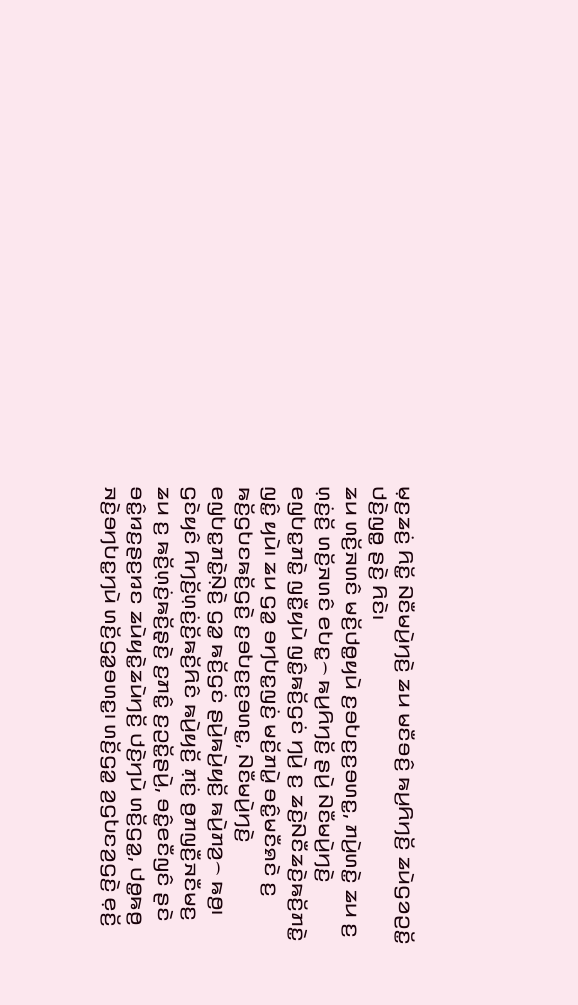ꤗ꤫ꤢ꤬ꤘꤢꤦ꤬ ꤖꤢꤩ꤭ ꤡꤢꤪꤗꤣꤧ꤬ꤚꤢꤧ꤬ ꤘꤣ ꤗꤢꤪꤋꤢꤨ꤬ ꤒꤣ꤬ꤖꤚꤢꤩ꤬ ꤘꤣꤧꤞꤤꤑꤢꤩ꤭ ꤓꤢꤧ꤬ꤜꤥ꤭ ꤔꤢꤧ꤬ ꤖꤢꤧ꤯
ꤘꤣ ꤛꤢꤩ꤬ꤏꤛꤢꤨ ꤗꤢꤩ꤬ꤓꤥ꤭ꤟꤣꤧ ꤢ꤬ꤋꤝꤢ꤬ꤢ꤬ꤋꤛꤢ꤭, ꤊꤣꤧ꤬ꤛꤢꤧ꤭ ꤘꤣ ꤢ꤬ ꤛ꤫ꤢꤦ꤬ꤢꤩ꤬ ꤛꤢꤩ꤬ꤏꤛꤢꤨ ꤕꤝꤢ꤭꤮ ꤒꤣ꤬ꤖꤚꤢꤩ꤬ ꤔꤣꤧ꤬ ꤡꤢꤪꤗꤣꤧ꤬ꤚꤢꤧ꤬ ꤕꤜꤝꤢ꤭ꤊꤢꤧ꤭ ꤜꤢꤪ꤭ꤟꤣꤧ ꤜꤢꤨ꤭ꤒꤢꤩ꤬ꤞꤢꤦ ꤚꤣꤧ꤬ ꤢ꤬ ꤘꤢꤧ꤬ꤡꤢꤪꤘꤢꤧ꤬ꤒꤢꤩ꤬ꤊꤢꤧ꤭ ꤜꤢꤨ꤭ ꤟꤣꤧ꤯ ꤘꤣ ꤞꤤ꤭ ꤋꤚꤝꤢ꤭ꤜꤢꤦ꤬ ꤗꤢꤩ꤬ꤊꤣꤧ꤭ ꤋꤢꤨ꤭ꤗꤢꤪꤎꤢꤧ ꤢ꤬ ꤒꤢꤩ꤬ꤞꤝꤢꤒꤢꤩ꤬ꤞꤢꤧ꤬ ꤢ꤬ꤋꤝꤢ꤬ꤢ꤬ꤋꤛꤢ꤭, ꤡꤢꤪꤗꤣꤧ꤬ꤚꤢꤧ꤬ ꤕꤜꤝꤢ꤭ꤊꤢꤧ꤭ꤡ꤫ꤢꤧ꤬ ꤞꤤ꤭ ꤒꤢꤩ꤬ꤞꤢꤦ ꤔꤣꤧ꤬ꤒꤣꤧ꤬ꤟꤢꤩ꤬ ꤒꤣꤧ꤬ꤊꤤ꤬꤮ ꤒꤥ꤬꤯
ꤞꤢꤧꤟꤢꤨ ꤖꤚꤢꤩ꤬ꤛ꤫ꤢꤦ꤬ꤢꤩ꤬ꤒꤢꤩ꤬ꤖꤢꤨ ꤒꤣꤧ꤬ꤟꤢꤩ꤬ ꤊ꤫ꤢꤦ꤬ ꤥ꤬ꤊꤜꤢꤪ꤬ꤏꤢꤪꤗꤢ꤬ ꤘꤣ ꤢ꤬ ꤒꤢꤩ꤬ꤛ꤫ꤢꤦ꤬ꤒꤢꤩ꤬ꤔ꤫ꤢꤧ꤬ ꤢ꤬ꤊꤢꤨ꤭ ꤢ꤬ꤑꤢꤩ꤭ꤔꤣꤧ꤬, ꤋꤢꤨ꤭ꤕꤢꤪꤜꤢꤨ ꤔꤢꤧ ꤋꤢꤨ꤭ꤙꤢ꤬ꤔꤢ꤬ꤙꤢ ꤘꤣꤧꤟꤢꤧ꤭ꤘꤣꤧꤚꤢꤩ꤬ ꤓꤢꤧ꤬ꤚꤣꤧ ꤛꤢꤩ꤬ꤞꤤ꤭, ꤓꤥ꤭ꤒꤥ꤬ ꤏꤢꤧ꤬ꤋꤚꤝꤢ꤭ꤚꤣꤧ ꤛꤢꤩ꤬ꤞꤤ꤭ꤋꤛꤢ꤭꤯ ꤛꤢꤩ꤬ꤞꤤ꤭ ꤤ꤬ꤞꤝꤢꤤ꤬ꤞꤢꤧ꤬ ꤕ꤫ꤢꤩ꤬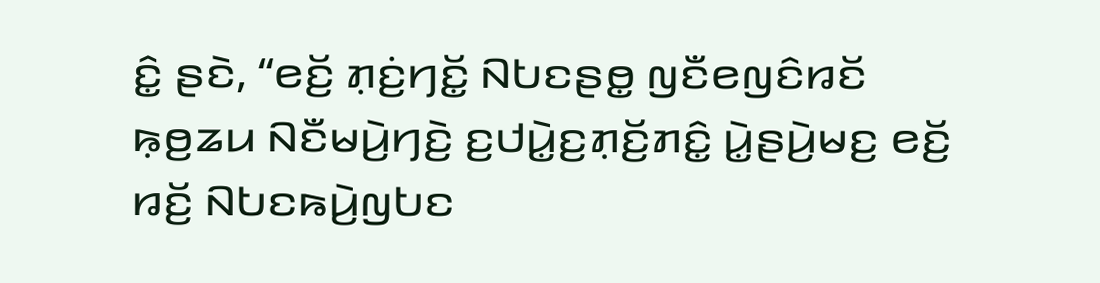ꤢꤨ꤭ ꤔꤢꤧ, “ꤕꤢꤩ꤬ ꤊ꤫ꤢꤦ꤬ꤚꤢꤩ꤭ ꤡꤝꤢꤔꤥ꤭ ꤜꤢꤪꤕꤜꤢꤨꤙꤢꤩ ꤒ꤫ꤥ꤬ꤘꤣ ꤡꤢꤪꤗꤣꤧ꤬ꤚꤢꤧ꤬ ꤢ꤬ꤓꤣꤧ꤭ꤢ꤬ꤊ꤫ꤢꤩ꤬ꤊꤢꤨ꤭ ꤣꤧ꤭ꤔꤣꤧ꤬ꤗꤢ꤬ ꤕꤢꤩ꤬ ꤙꤢꤩ꤬ ꤡꤝꤢꤒꤣꤧ꤬ꤜꤝꤢ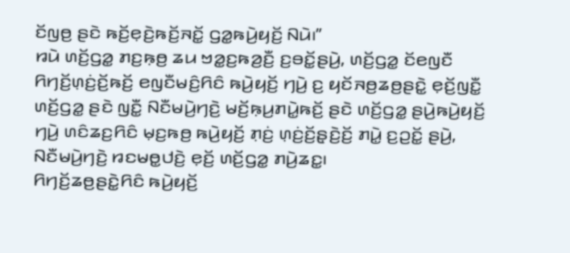ꤢꤩꤜꤥ꤬ ꤔꤢꤧ ꤒꤢꤩ꤬ꤕ꤫ꤢꤧ꤬ꤒꤢꤩ꤬ꤏꤢꤩ꤭ ꤞꤤ꤭ꤒꤣꤧ꤬ꤟꤢꤩ꤬ ꤡꤣꤧ꤯”
ꤙꤣꤧ ꤛꤢꤩ꤬ꤞꤤ꤭ ꤊꤢ꤬ꤒ꤫ꤥ꤬ ꤘꤣ ꤠꤤ꤭ꤢ꤬ꤒꤤ꤬ꤢꤪ꤬ ꤢ꤬ꤋꤢꤩ꤭ꤔꤣꤧ꤬, ꤛꤢꤩ꤬ꤞꤤ꤭ ꤢꤩꤕꤜꤢꤪ ꤖꤚꤢꤩ꤬ꤛ꤫ꤢꤦ꤬ꤢꤩ꤬ꤒꤢꤩ꤬ ꤕꤜꤢꤪꤗꤢꤨ꤬ꤖꤢꤨ ꤒꤣꤧ꤬ꤟꤢꤩ꤬ ꤚꤣꤧ꤬ ꤢ꤬ ꤟꤢꤩꤏꤥ꤬ꤘꤥ꤬ꤔꤢꤧ꤭ ꤕ꤫ꤢꤩ꤬ꤜꤢꤪ꤭ ꤛꤢꤩ꤬ꤞꤤ꤭ ꤔꤢꤧ ꤜꤢꤪ꤭ ꤡꤢꤪꤗꤣꤧ꤬ꤚꤢꤧ꤬ ꤗꤢꤩ꤬ꤒ꤫ꤣ꤬ꤊꤣꤧ꤭ꤒꤢꤩ꤬ ꤔꤢꤧ ꤛꤢꤩ꤬ꤞꤤ꤭ ꤔꤣꤧ꤬ꤒꤣꤧ꤬ꤟꤢꤩ꤬ ꤚꤣꤧ꤬ ꤛꤢꤨꤘꤢ꤬ꤖꤢꤨ ꤗ꤫ꤢ꤬ꤒꤥ꤬ ꤒꤣꤧ꤬ꤟꤢꤩ꤬ ꤊ꤫ꤢꤦ꤬ ꤛ꤫ꤢꤦ꤬ꤢꤩ꤬ꤔ꤫ꤢꤧ꤬ꤢꤩ꤬ ꤊꤣꤧ꤭ ꤢ꤬ꤑꤢꤩ꤭ ꤔꤣꤧ꤬, ꤡꤢꤪꤗꤣꤧ꤬ꤚꤢꤧ꤬ ꤙꤢꤗꤥ꤭ꤓꤢꤧ꤬ ꤕ꤫ꤢꤩ꤬ ꤛꤢꤩ꤬ꤞꤤ꤭ ꤊꤣꤧ꤬ꤘꤢ꤭꤯
ꤖꤚꤢꤩ꤬ꤘꤥ꤬ꤔꤢꤧ꤭ꤖꤢꤨ ꤒꤣꤧ꤬ꤟꤢꤩ꤬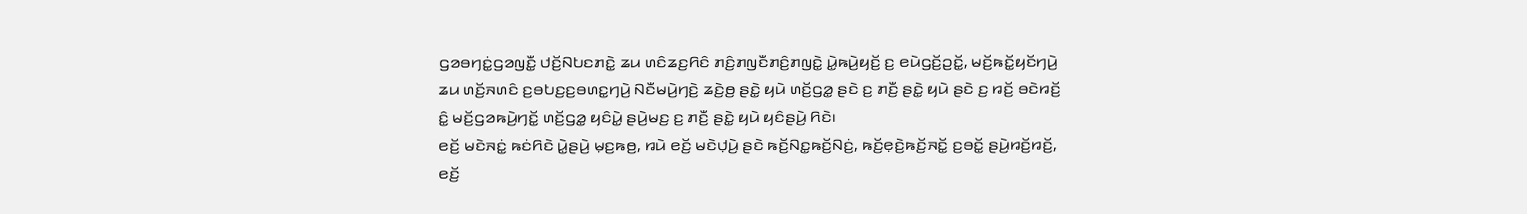ꤞꤤꤋꤚꤢꤦ꤭ꤞꤤꤜꤢꤪ꤭ ꤓꤢꤩ꤬ꤡꤝꤢꤊꤢꤧ꤭ ꤘꤣ ꤛꤢꤨꤘꤢ꤬ꤖꤢꤨ ꤊꤢꤨ꤬ꤊꤜꤢꤪꤊꤢꤨ꤬ꤊꤜꤢꤧ꤭ ꤣꤧ꤭ꤒꤣꤧ꤬ꤟꤢꤩ꤬ ꤢ꤬ ꤕꤣꤧꤞꤢꤩ꤬ꤑꤢꤩ꤭, ꤗꤢꤩ꤬ꤒꤢꤩ꤭ꤟꤢꤩꤚꤣꤧ꤬ ꤘꤣ ꤛꤢꤩ꤬ꤏꤛꤢꤨ ꤢ꤬ꤋꤝꤢ꤬ꤢ꤬ꤋꤛꤢ꤭ꤚꤣꤧ꤬ ꤡꤢꤪꤗꤣꤧ꤬ꤚꤢꤧ꤬ ꤘꤢꤧ꤬ꤥ꤬ ꤔꤢꤧ꤭ ꤟꤣꤧ ꤛꤢꤩ꤬ꤞꤤ꤭ ꤔꤢꤧ ꤢ꤬ ꤊꤢꤪ꤬ ꤔꤢꤧ꤭ ꤟꤣꤧ ꤔꤢꤧ ꤢ꤬ ꤙꤢꤩ꤬ ꤋꤢꤧꤙꤢꤩ꤬ ꤢꤨ꤭ ꤗꤢꤩ꤬ꤞꤤꤒꤣꤧ꤬ꤚꤢꤩ꤭ ꤛꤢꤩ꤬ꤞꤤ꤭ ꤟꤢꤨꤣꤧ꤭ ꤔꤣꤧ꤬ꤗꤢ꤬ ꤢ꤬ ꤊꤢꤪ꤬ ꤔꤢꤧ꤭ ꤟꤣꤧ ꤟꤢꤨꤔꤣꤧ꤬ ꤖꤢꤧ꤯
ꤕꤢꤩ꤬ ꤗꤢꤧꤏꤢꤦ꤭ ꤒꤢꤦꤖꤢꤧ ꤣꤧ꤭ꤔꤣꤧ꤬ ꤗ꤫ꤢ꤬ꤒꤥ꤬, ꤙꤣꤧ ꤕꤢꤩ꤬ ꤗꤢꤧꤓ꤫ꤣꤧ꤬ ꤔꤢꤧ ꤒꤢꤩ꤬ꤡꤢ꤭ꤒꤢꤩ꤬ꤡꤢꤦ꤬, ꤒꤢꤩ꤬ꤕ꤫ꤢꤧ꤬ꤒꤢꤩ꤬ꤏꤢꤩ꤭ ꤢ꤬ꤋꤢꤩ꤭ ꤔꤣꤧ꤬ꤙꤢꤩ꤬ꤙꤢꤩ꤬, ꤕꤢꤩ꤬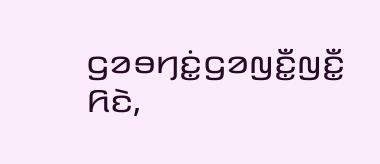ꤞꤤꤋꤚꤢꤦ꤭ꤞꤤꤜꤢꤪ꤭ꤜꤢꤪ꤭ ꤖꤢꤧ,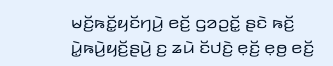ꤗꤢꤩ꤬ꤒꤢꤩ꤭ꤟꤢꤩꤚꤣꤧ꤬ ꤕꤢꤩ꤬ ꤞꤤꤑꤢꤩ꤭ ꤔꤢꤧ ꤒꤢꤩ꤬ ꤣꤧ꤭ꤒꤣꤧ꤬ꤟꤢꤩ꤬ꤔꤣꤧ꤬ ꤢ꤬ ꤘꤣꤧ ꤢꤩꤓꤢꤧ꤬ ꤕ꤫ꤢꤩ꤬ ꤕ꤫ꤥ꤬ ꤕꤢꤩ꤬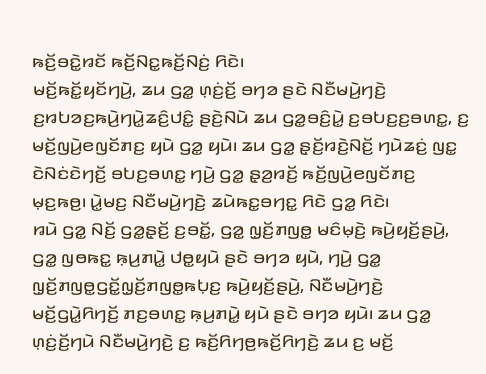ꤒꤢꤩ꤬ꤋꤢꤧ꤭ꤙꤢꤩ ꤒꤢꤩ꤬ꤡꤢ꤭ꤒꤢꤩ꤬ꤡꤢꤦ꤬ ꤖꤢꤧ꤯
ꤗꤢꤩ꤬ꤒꤢꤩ꤭ꤟꤢꤩꤚꤣꤧ꤬, ꤘꤣ ꤞꤤ꤭ ꤛ꤫ꤢꤦ꤬ꤢꤩ꤬ ꤋꤚꤤ ꤔꤢꤧ ꤡꤢꤪꤗꤣꤧ꤬ꤚꤢꤧ꤬ ꤢ꤬ꤙꤝꤤꤢ꤬ꤒꤣꤧ꤬ꤚꤣꤧ꤭ꤘꤢꤨ꤬ꤓꤢꤨ꤭ ꤔꤢꤧ꤬ꤡꤣꤧ ꤘꤣ ꤞꤤ꤭ꤋꤢꤨ꤬ꤣꤧ꤭ ꤢ꤬ꤋꤝꤢ꤬ꤢ꤬ꤋꤛꤢ꤭, ꤢ꤬ ꤗꤢꤩ꤬ꤜꤣꤧ꤬ꤕꤜꤢꤩꤊꤢ꤬ ꤟꤣꤧ ꤞꤤ꤭ ꤟꤣꤧ꤯ ꤘꤣ ꤞꤤ꤭ ꤔ꤫ꤢꤩ꤬ꤙꤢꤧ꤬ꤡꤢꤩ꤬ ꤚꤣꤧꤘꤢꤦ꤬ ꤜꤢ꤭ ꤢꤧꤡꤢꤦꤢꤧꤚꤢꤩ꤬ ꤋꤝꤢ꤬ꤋꤛꤢ꤭ ꤚꤣꤧ꤬ ꤞꤤ꤭ ꤔ꤫ꤤ꤬ꤙꤢꤩ꤬ ꤒꤢꤩ꤬ꤜꤣꤧ꤬ꤕꤜꤢꤩꤊꤢ꤬ ꤗ꤫ꤢ꤬ꤒꤥ꤬꤯ ꤣꤧ꤭ꤗꤢ꤬ ꤡꤢꤪꤗꤣꤧ꤬ꤚꤢꤧ꤬ ꤘꤣꤧꤒꤢ꤭ꤋꤚꤢ꤭ ꤖꤢꤧ ꤞꤤ꤭ ꤖꤢꤧ꤯
ꤙꤣꤧ ꤞꤤ꤭ ꤡꤢꤩ꤬ ꤞꤤ꤭ꤔ꤫ꤢꤩ꤬ ꤢ꤬ꤋꤢꤩ꤭, ꤞꤤ꤭ ꤜ꤫ꤢꤩ꤬ꤊꤜꤥ꤭ ꤗꤢꤨꤗ꤫ꤢꤧ꤬ ꤒꤣꤧ꤬ꤟꤢꤩ꤬ꤔꤣꤧ꤬, ꤞꤤ꤭ ꤜꤥꤒꤢ꤭ ꤒ꤫ꤣ꤬ꤊꤣꤧ꤭ ꤓꤥ꤭ꤟꤣꤧ ꤔꤢꤧ ꤋꤚꤤ ꤟꤣꤧ, ꤚꤣꤧ꤬ ꤞꤤ꤭ ꤜ꤫ꤢꤩ꤬ꤊꤜꤥ꤭ꤞꤢꤩ꤭ꤜ꤫ꤢꤩ꤬ꤊꤜꤥ꤭ꤒꤝ꤫ꤢ꤬ ꤒꤣꤧ꤬ꤟꤢꤩ꤬ꤔꤣꤧ꤬, ꤡꤢꤪꤗꤣꤧ꤬ꤚꤢꤧ꤬ ꤗꤢꤩ꤬ꤞꤣꤧ꤭ꤖꤚꤢꤩ꤬ ꤊꤢ꤬ꤋꤛꤢ꤭ ꤒ꤫ꤣ꤬ꤊꤣꤧ꤭ ꤟꤣꤧ ꤔꤢꤧ ꤋꤚꤤ ꤟꤣꤧ꤯ ꤘꤣ ꤞꤤ꤭ ꤛ꤫ꤢꤦ꤬ꤢꤩ꤬ꤚꤣꤧ ꤡꤢꤪꤗꤣꤧ꤬ꤚꤢꤧ꤬ ꤢ꤬ ꤒꤢꤩ꤬ꤖꤚꤥ꤬ꤒꤢꤩ꤬ꤖꤚꤢꤧ꤬ ꤘꤣ ꤢ꤬ ꤗꤢꤩ꤬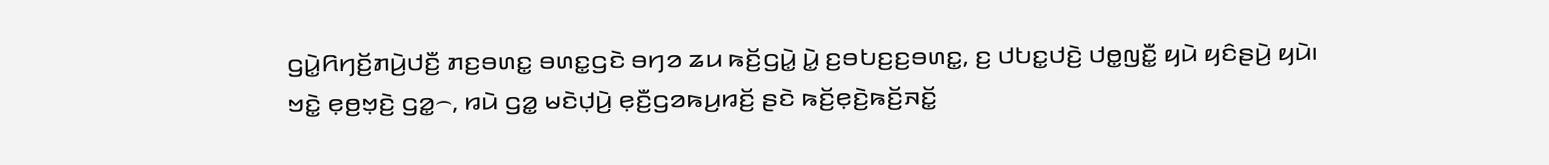ꤞꤣꤧ꤭ꤖꤚꤢꤩ꤬ꤊꤣꤧ꤬ꤓꤢꤪ꤬ ꤊꤢ꤬ꤋꤛꤢ꤭ ꤋꤛꤢ꤭ꤞꤢꤧ ꤋꤚꤤ ꤘꤣ ꤒꤢꤩ꤬ꤞꤣꤧ꤭ ꤣꤧ꤭ ꤢ꤬ꤋꤝꤢ꤬ꤢ꤬ꤋꤛꤢ꤭, ꤢ꤬ ꤓꤝꤢ꤭ꤓꤢꤧ꤬ ꤓꤥ꤭ꤜꤢꤪ꤭ ꤟꤣꤧ ꤟꤢꤨꤔꤣꤧ꤬ ꤟꤣꤧ꤯
ꤠꤢꤧ꤭ ꤕ꤫ꤥ꤬ꤠ꤫ꤢꤧ꤬ ꤞꤤ꤭꤮, ꤙꤣꤧ ꤞꤤ꤭ ꤗꤢꤧꤓ꤫ꤣꤧ꤬ ꤕ꤫ꤢꤪ꤬ꤞꤤꤒꤣ꤬ꤙꤢꤩ꤬ ꤔꤢꤧ ꤒꤢꤩ꤬ꤕ꤫ꤢꤧ꤬ꤒꤢꤩ꤬ꤏꤢꤩ꤭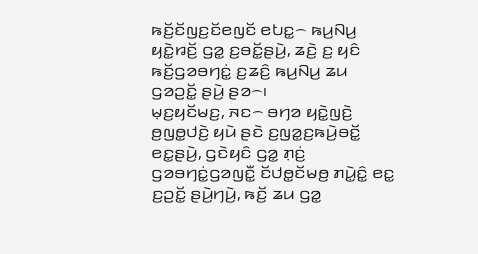ꤒꤢꤩ꤬ꤢꤩꤜꤢ꤬ꤢꤩꤕꤜꤢꤩ ꤕꤝꤢ꤭꤮ ꤒꤣ꤬ꤡꤣ꤬ ꤟꤢꤧ꤭ꤙꤢꤩ꤬ ꤞꤤ꤭ ꤢ꤬ꤋꤢꤩ꤭ꤔꤣꤧ꤬, ꤘꤢꤧ꤬ ꤢ꤬ ꤟꤢꤨ ꤒꤢꤩ꤬ꤞꤤꤋꤚꤢꤦ꤭ ꤢ꤬ꤘꤢꤨ꤬ ꤒꤣ꤬ꤡꤣ꤬ ꤘꤣ ꤞꤤꤑꤢꤩ꤭ ꤔꤣꤧ꤬ ꤔꤤ꤮꤯
ꤗ꤫ꤢ꤬ꤟꤢꤩꤗꤢ꤬, ꤏꤢ꤮ ꤋꤚꤤ ꤟꤢꤧ꤭ꤜꤢꤧ꤬ ꤥ꤬ꤜꤥ꤭ꤓꤢꤧ꤬ ꤟꤣꤧ ꤔꤢꤧ ꤢ꤬ꤜꤤ꤭ꤢ꤬ꤒꤣꤧ꤬ꤋꤢꤩ꤭ ꤕꤢ꤭ꤔꤣꤧ꤬, ꤞꤢꤧꤟꤢꤨ ꤞꤤ꤭ ꤊ꤫ꤢꤦ꤬ ꤞꤤꤋꤚꤢꤦ꤭ꤞꤤꤜꤢꤪ꤭ ꤢꤩꤓꤥ꤭ꤢꤩꤗꤥ꤬ ꤊꤣꤧ꤭ꤢꤨ꤭ ꤕꤢ꤭ ꤢ꤬ꤑꤢꤩ꤭ ꤔꤣꤧ꤬ꤚꤣꤧ꤬, ꤒꤢꤩ꤬ ꤘꤣ ꤞꤤ꤭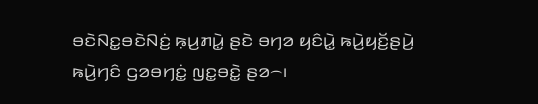ꤋꤢꤧꤡꤢ꤭ꤋꤢꤧꤡꤢꤦ꤬ ꤒ꤫ꤣ꤬ꤊꤣꤧ꤭ ꤔꤢꤧ ꤋꤚꤤ ꤟꤢꤨꤣꤧ꤭ ꤒꤣꤧ꤬ꤟꤢꤩ꤬ꤔꤣꤧ꤬ ꤒꤣꤧ꤬ꤚꤢꤨ ꤞꤤꤋꤚꤢꤦ꤭ ꤜꤢ꤭ꤋꤢꤧ꤭ ꤔꤤ꤮꤯